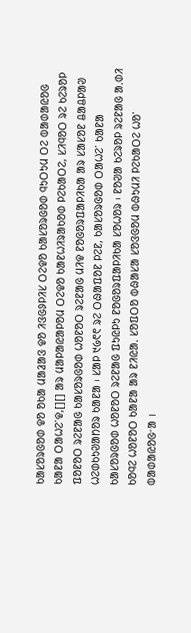ᱠᱟᱥᱚᱨᱜᱚᱰ ᱫᱚ ᱚᱠᱟ ᱢᱟᱲᱟᱝ ᱫᱚ ᱤᱝᱜᱽᱞᱤᱥ ᱛᱮᱫᱚ ᱠᱟᱥᱚᱨᱜᱚᱰ ᱧᱩᱛᱩᱢ ᱛᱮ ᱵᱟᱰᱟᱭᱚᱜ ᱠᱟᱱᱟ ᱛᱟᱦᱮᱸᱫ,[][] ᱟᱨ ᱢᱟᱞᱟᱭᱟᱞᱚᱢ ᱛᱮᱫᱚ ᱠᱟᱱᱦᱤᱨᱟᱠᱚᱰ ᱞᱮᱠᱟᱛᱮ, ᱥᱤᱧᱚᱛ ᱨᱮ ᱠᱮᱨᱚᱞ ᱯᱚᱱᱚᱛ ᱨᱮᱱᱟᱜ ᱠᱟᱥᱚᱨᱜᱚᱰ ᱦᱚᱱᱚᱛ ᱨᱮᱱᱟᱜ ᱢᱤᱫ ᱱᱚᱜᱚᱨᱯᱟᱞᱤᱠᱟ ᱟᱨ ᱥᱟᱥᱚᱱ ᱪᱟᱪᱞᱟᱣ ᱦᱮᱰᱠᱩᱣᱟᱴᱚᱨ ᱠᱟᱱᱟ ᱾ ᱥᱟᱞ ᱑᱙᱖᱖ ᱨᱮ ᱛᱷᱟᱯᱚᱱ ᱞᱮᱱ, ᱠᱟᱥᱚᱨᱜᱚᱰ ᱛᱟᱦᱮᱸ ᱠᱟᱱᱟ ᱠᱟᱥᱚᱨᱜᱚᱰ ᱦᱚᱱᱚᱛ ᱨᱮᱱᱟᱜ ᱯᱩᱭᱞᱩ ᱱᱚᱜᱚᱨᱯᱟᱞᱤᱠᱟ ᱥᱚᱦᱚᱨ ᱾ ᱱᱚᱣᱟ ᱠᱮᱨᱚᱞ ᱨᱮᱱᱟᱜ ᱟᱹᱰᱤ ᱠᱚᱧᱮ ᱦᱚᱱᱚᱛ ᱠᱟᱱᱟ ᱟᱨ ᱱᱤᱭᱟᱹ ᱥᱚᱯᱛᱚ ᱵᱷᱟᱥᱟ ᱥᱚᱝᱜᱚᱢ ᱵᱷᱩᱢᱤ ᱞᱮᱠᱟᱛᱮ ᱦᱚᱸ ᱵᱟᱰᱟᱭᱚᱜᱼᱟ ।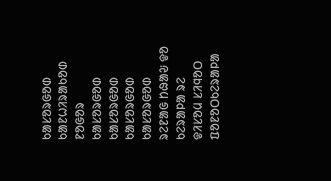ᱠᱟᱥᱚᱨᱜᱚᱰ
ᱠᱟᱱᱦᱤᱨᱟᱠᱚᱰ
ᱱᱚᱜᱚᱨ
ᱠᱟᱥᱚᱨᱜᱚᱰ
ᱠᱟᱥᱚᱨᱜᱚᱰ
ᱠᱟᱥᱚᱨᱜᱚᱰ
ᱠᱟᱥᱚᱨᱜᱚᱰ ᱨᱮᱱᱟᱜ ᱴᱷᱟᱶ ᱫᱚ ᱠᱮᱨᱟᱞᱟ ᱨᱮ
ᱫᱤᱥᱚᱢ ᱥᱤᱧᱚᱛ
ᱯᱚᱱᱚᱛᱠᱮᱨᱟᱞᱟ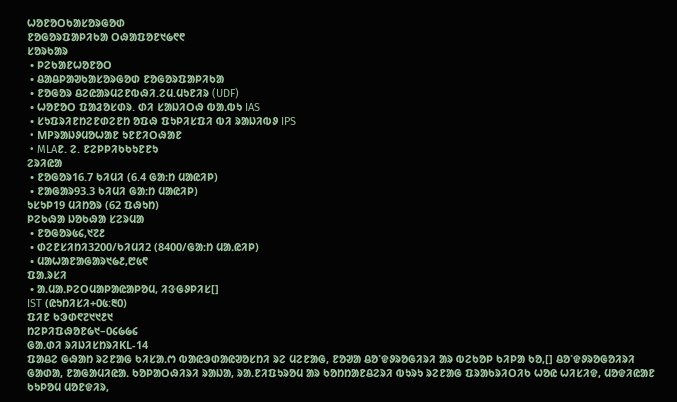ᱦᱚᱱᱚᱛᱠᱟᱥᱚᱨᱜᱚᱰ
ᱱᱚᱜᱚᱨᱯᱟᱞᱤᱠᱟ ᱛᱷᱟᱯᱚᱱ᱑᱙᱖᱖
ᱥᱚᱨᱠᱟᱨ
 • ᱞᱮᱠᱟᱱᱦᱚᱱᱚᱛ
 • ᱪᱟᱪᱞᱟᱣᱠᱟᱥᱚᱨᱜᱚᱰ ᱱᱚᱜᱚᱨᱯᱟᱞᱤᱠᱟ
 • ᱱᱚᱜᱚᱨ ᱪᱮᱭᱟᱨᱢᱮᱱᱵᱷᱤ.ᱮᱢ.ᱢᱩᱱᱤᱨ (UDF)
 • ᱦᱚᱱᱚᱛ ᱯᱟᱲᱚᱥᱰᱨ. ᱰᱤ ᱥᱟᱡᱤᱛᱷ ᱵᱟᱹᱵᱩ IAS
 • ᱥᱩᱯᱨᱤᱱᱴᱮᱱᱰᱮᱱᱴ ᱚᱯᱷ ᱯᱩᱞᱤᱥᱯᱤ ᱵᱤ ᱨᱟᱡᱤᱵᱽ IPS
 • MPᱨᱟᱡᱽᱢᱚᱦᱟᱱ ᱩᱱᱱᱤᱛᱷᱟᱱ
 • MLAᱱ. ᱮ. ᱱᱮᱞᱞᱤᱠᱠᱩᱱᱱᱩ
ᱮᱨᱤᱭᱟ
 • ᱱᱚᱜᱚᱨ16.7 ᱠᱤᱢᱤ (6.4 ᱜᱟᱺᱴ ᱢᱟᱭᱤᱞ)
 • ᱱᱟᱜᱟᱨ93.3 ᱠᱤᱢᱤ ᱜᱟᱺᱴ ᱢᱟᱭᱤᱞ)
ᱩᱥᱩᱞ19 ᱢᱤᱴᱚᱨ (62 ᱯᱷᱩᱴ)
ᱞᱮᱠᱷᱟ ᱡᱚᱠᱷᱟ ᱥᱮᱨᱢᱟ
 • ᱱᱚᱜᱚᱨ᱕᱔,᱑᱗᱒
 • ᱰᱮᱱᱥᱤᱴᱤ3200/ᱠᱤᱢᱤ2 (8400/ᱜᱟᱺᱴ ᱢᱟᱹᱭᱤᱞ)
 • ᱢᱟᱦᱟᱱᱟᱜᱟᱨ᱑᱙᱒,᱘᱕᱖
ᱯᱟᱹᱨᱥᱤ
 • ᱟᱹᱢᱟᱹᱞᱮᱛᱢᱟᱞᱟᱭᱟᱞᱚᱢ, ᱤᱝᱜᱽᱞᱤᱥ[]
IST (ᱭᱩᱴᱤᱥᱤ+᱐᱕:᱓᱐)
ᱯᱤᱱ ᱠᱳᱰ᱖᱗᱑᱑᱒᱑
ᱴᱮᱞᱤᱯᱷᱚᱱ᱙᱑–᱐᱔᱙᱙᱔
ᱜᱟᱹᱰᱤ ᱨᱤᱡᱤᱥᱴᱨᱤKL-14
ᱯᱟᱪᱮ ᱜᱷᱟᱴ ᱨᱮᱱᱟᱜ ᱠᱤᱥᱟᱹᱬ ᱵᱟᱭᱳᱰᱟᱭᱣᱚᱥᱴᱤ ᱨᱮ ᱢᱮᱱᱟᱜ, ᱱᱚᱣᱟ ᱪᱚᱸᱫᱽᱨᱚᱜᱤᱨᱤ ᱟᱨ ᱵᱮᱠᱚᱞ ᱠᱤᱞᱟ ᱠᱚ,[] ᱪᱚᱸᱫᱽᱨᱚᱜᱚᱤᱨᱤ ᱜᱟᱰᱟ, ᱱᱟᱜᱟᱢᱤᱭᱟᱹ ᱠᱚᱞᱟᱛᱷᱤᱨᱤ ᱨᱟᱡᱟ, ᱨᱟᱹᱱᱤᱯᱩᱨᱚᱢ ᱟᱨ ᱠᱚᱴᱴᱟᱱᱪᱮᱨᱤ ᱵᱩᱨᱩ ᱨᱮᱱᱟᱜ ᱯᱨᱟᱠᱨᱤᱛᱤᱠ ᱦᱚᱭ ᱦᱤᱥᱤᱫ, ᱢᱚᱫᱤᱭᱟᱱ ᱠᱩᱞᱚᱢ ᱢᱚᱱᱫᱤᱨ,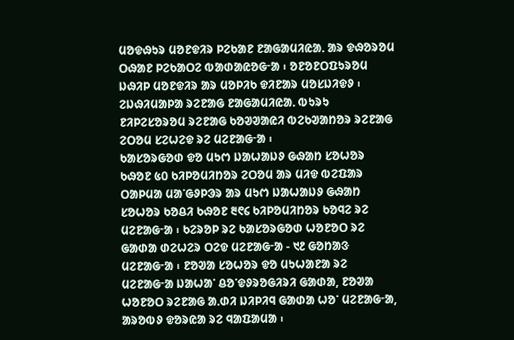ᱢᱚᱫᱷᱩᱨ ᱢᱚᱱᱫᱤᱨ ᱞᱮᱠᱟᱱ ᱱᱟᱜᱟᱢᱤᱭᱟᱹ ᱟᱨ ᱫᱷᱚᱨᱚᱢ ᱛᱷᱟᱱ ᱞᱮᱠᱟᱛᱮ ᱵᱟᱰᱟᱭᱚᱜᱼᱟ ᱾ ᱚᱱᱚᱱᱛᱯᱩᱨᱚᱢ ᱡᱷᱤᱞ ᱢᱚᱱᱫᱤᱨ ᱟᱨ ᱢᱚᱞᱤᱠ ᱫᱤᱱᱟᱨ ᱢᱚᱥᱡᱤᱫᱽ ᱾ ᱮᱡᱷᱤᱢᱟᱞᱟ ᱨᱮᱱᱟᱜ ᱱᱟᱜᱟᱢᱤᱭᱟᱹ ᱵᱩᱨᱩ ᱱᱤᱞᱮᱥᱚᱨᱚᱢ ᱨᱮᱱᱟᱜ ᱠᱚᱣᱣᱟᱭᱤ ᱵᱮᱠᱣᱟᱴᱚᱨ ᱨᱮᱱᱟᱜ ᱮᱛᱚᱢ ᱥᱮᱦᱮᱫ ᱨᱮ ᱢᱮᱱᱟᱜᱼᱟ ᱾
ᱠᱟᱥᱚᱨᱜᱚᱰ ᱫᱚ ᱢᱩᱬ ᱡᱟᱦᱟᱡᱽ ᱜᱷᱟᱴ ᱥᱚᱦᱚᱨ ᱠᱷᱚᱱ ᱕᱐ ᱠᱤᱞᱚᱢᱤᱴᱚᱨ ᱮᱛᱚᱢ ᱟᱨ ᱢᱤᱫ ᱵᱮᱯᱟᱨ ᱛᱟᱞᱢᱟ ᱢᱟᱸᱜᱽᱞᱳᱨ ᱟᱨ ᱢᱩᱬ ᱡᱟᱦᱟᱡᱽ ᱜᱷᱟᱴ ᱥᱚᱦᱚᱨ ᱠᱚᱪᱤ ᱠᱷᱚᱱ ᱓᱖᱔ ᱠᱤᱞᱚᱢᱤᱴᱚᱨ ᱠᱚᱧᱮ ᱨᱮ ᱢᱮᱱᱟᱜᱼᱟ ᱾ ᱠᱮᱨᱚᱞ ᱨᱮ ᱠᱟᱥᱚᱨᱜᱚᱰ ᱦᱚᱱᱚᱛ ᱨᱮ ᱜᱟᱰᱟ ᱰᱮᱦᱮᱨ ᱛᱮᱫ ᱢᱮᱱᱟᱜᱼᱟ - ᱑᱒ ᱜᱚᱴᱟᱝ ᱢᱮᱱᱟᱜᱼᱟ ᱾ ᱱᱚᱣᱟ ᱥᱚᱦᱚᱨ ᱫᱚ ᱢᱩᱦᱟᱱᱟ ᱨᱮ ᱢᱮᱱᱟᱜᱼᱟ ᱡᱟᱦᱟᱸ ᱪᱚᱸᱫᱽᱨᱚᱜᱤᱨᱤ ᱜᱟᱰᱟ, ᱱᱚᱣᱟ ᱦᱚᱱᱚᱛ ᱨᱮᱱᱟᱜ ᱟᱹᱰᱤ ᱡᱤᱞᱤᱧ ᱜᱟᱰᱟ ᱦᱚᱸ ᱢᱮᱱᱟᱜᱼᱟ, ᱟᱨᱚᱵᱽ ᱫᱚᱨᱭᱟ ᱨᱮ ᱧᱟᱯᱟᱢᱟ ᱾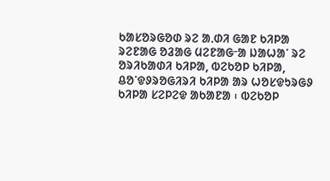ᱠᱟᱥᱚᱨᱜᱚᱰ ᱨᱮ ᱟᱹᱰᱤ ᱜᱟᱱ ᱠᱤᱞᱟ ᱨᱮᱱᱟᱜ ᱚᱲᱟᱜ ᱢᱮᱱᱟᱜᱼᱟ ᱡᱟᱦᱟᱸ ᱨᱮ ᱚᱨᱤᱠᱟᱰᱤ ᱠᱤᱞᱟ, ᱵᱮᱠᱚᱞ ᱠᱤᱞᱟ, ᱪᱚᱸᱫᱽᱨᱚᱜᱤᱨᱤ ᱠᱤᱞᱟ ᱟᱨ ᱦᱚᱥᱫᱩᱨᱜᱽ ᱠᱤᱞᱟ ᱥᱮᱞᱮᱫ ᱟᱠᱟᱱᱟ ᱾ ᱵᱮᱠᱚᱞ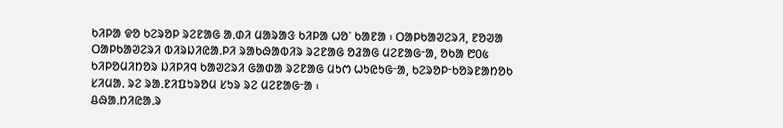ᱠᱤᱞᱟ ᱫᱚ ᱠᱮᱨᱚᱞ ᱨᱮᱱᱟᱜ ᱟᱹᱰᱤ ᱢᱟᱨᱟᱝ ᱠᱤᱞᱟ ᱦᱚᱸ ᱠᱟᱱᱟ ᱾ ᱛᱟᱞᱠᱟᱣᱮᱨᱤ, ᱱᱚᱣᱟ ᱛᱟᱞᱠᱟᱣᱮᱨᱤ ᱵᱤᱨᱡᱤᱭᱟᱹᱞᱤ ᱨᱟᱠᱷᱟᱵᱤᱨ ᱨᱮᱱᱟᱜ ᱚᱲᱟᱜ ᱢᱮᱱᱟᱜᱼᱟ, ᱚᱠᱟ ᱘᱐᱕ ᱠᱤᱞᱚᱢᱤᱴᱚᱨ ᱡᱤᱞᱤᱧ ᱠᱟᱣᱮᱨᱤ ᱜᱟᱰᱟ ᱨᱮᱱᱟᱜ ᱢᱩᱬ ᱦᱩᱭᱩᱜᱼᱟ, ᱠᱮᱨᱚᱞᱼᱠᱚᱨᱱᱟᱴᱚᱠ ᱥᱤᱢᱟᱹ ᱨᱮ ᱨᱟᱹᱱᱤᱯᱩᱨᱚᱢ ᱥᱩᱨ ᱨᱮ ᱢᱮᱱᱟᱜᱼᱟ ᱾
ᱪᱷᱟᱹᱴᱤᱭᱟᱹᱨ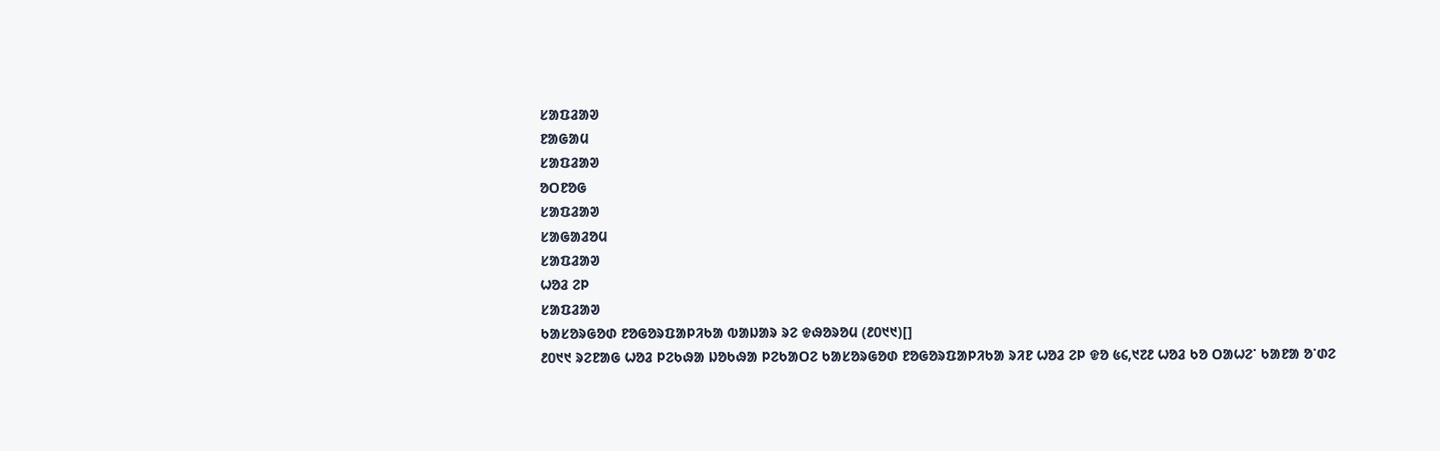ᱥᱟᱯᱲᱟᱣ
ᱱᱟᱜᱟᱢ
ᱥᱟᱯᱲᱟᱣ
ᱚᱛᱱᱚᱜ
ᱥᱟᱯᱲᱟᱣ
ᱥᱟᱜᱟᱲᱚᱢ
ᱥᱟᱯᱲᱟᱣ
ᱦᱚᱲ ᱮᱞ
ᱥᱟᱯᱲᱟᱣ
ᱠᱟᱥᱚᱨᱜᱚᱰ ᱱᱚᱜᱚᱨᱯᱟᱞᱤᱠᱟ ᱵᱟᱡᱟᱨ ᱨᱮ ᱫᱷᱚᱨᱚᱢ (᱒᱐᱑᱑)[]
᱒᱐᱑᱑ ᱨᱮᱱᱟᱜ ᱦᱚᱲ ᱞᱮᱠᱷᱟ ᱡᱚᱠᱷᱟ ᱞᱮᱠᱟᱛᱮ ᱠᱟᱥᱚᱨᱜᱚᱰ ᱱᱚᱜᱚᱨᱯᱟᱞᱤᱠᱟ ᱨᱤᱱ ᱦᱚᱲ ᱮᱞ ᱫᱚ ᱕᱔,᱑᱗᱒ ᱦᱚᱲ ᱠᱚ ᱛᱟᱦᱮᱸ ᱠᱟᱱᱟ ᱚᱸᱰᱮ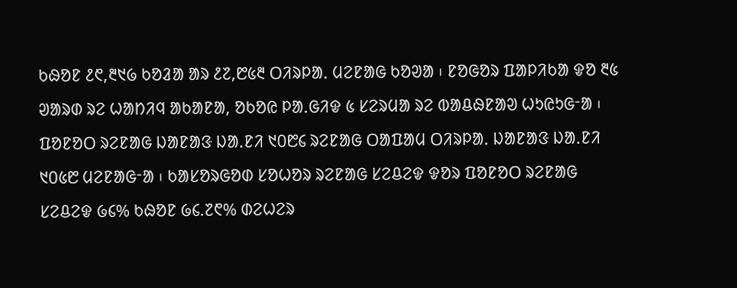ᱠᱷᱚᱱ ᱒᱖,᱓᱑᱙ ᱠᱚᱲᱟ ᱟᱨ ᱒᱗,᱘᱕᱓ ᱛᱤᱨᱞᱟᱹ ᱢᱮᱱᱟᱜ ᱠᱚᱣᱟ ᱾ ᱱᱚᱜᱚᱨ ᱯᱟᱞᱤᱠᱟ ᱫᱚ ᱓᱕ ᱣᱟᱨᱰ ᱨᱮ ᱦᱟᱴᱤᱧ ᱟᱠᱟᱱᱟ, ᱚᱠᱚᱭ ᱞᱟᱹᱜᱤᱫ ᱕ ᱥᱮᱨᱢᱟ ᱨᱮ ᱵᱟᱪᱷᱱᱟᱣ ᱦᱩᱭᱩᱜᱼᱟ ᱾ ᱯᱚᱱᱚᱛ ᱨᱮᱱᱟᱜ ᱡᱟᱱᱟᱝ ᱡᱟᱹᱱᱤ ᱑᱐᱘᱔ ᱨᱮᱱᱟᱜ ᱛᱟᱯᱟᱢ ᱛᱤᱨᱞᱟᱹ ᱡᱟᱱᱟᱝ ᱡᱟᱹᱱᱤ ᱑᱐᱕᱘ ᱢᱮᱱᱟᱜᱼᱟ ᱾ ᱠᱟᱥᱚᱨᱜᱚᱰ ᱥᱚᱦᱚᱨ ᱨᱮᱱᱟᱜ ᱥᱮᱪᱮᱫ ᱫᱚᱨ ᱯᱚᱱᱚᱛ ᱨᱮᱱᱟᱜ ᱥᱮᱪᱮᱫ ᱙᱔% ᱠᱷᱚᱱ ᱙᱔.᱗᱖% ᱰᱮᱦᱮᱨ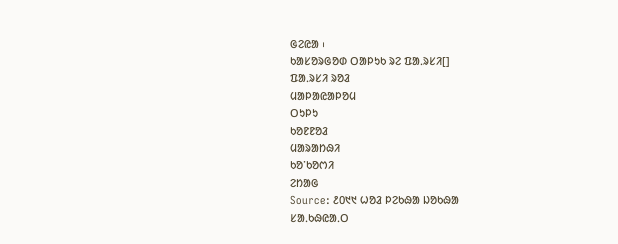ᱜᱮᱭᱟ ᱾
ᱠᱟᱥᱚᱨᱜᱚᱰ ᱛᱟᱞᱩᱠ ᱨᱮ ᱯᱟᱹᱨᱥᱤ[]
ᱯᱟᱹᱨᱥᱤ ᱨᱚᱲ
ᱢᱟᱞᱟᱭᱟᱞᱚᱢ
ᱛᱩᱞᱩ
ᱠᱚᱱᱱᱚᱲ
ᱢᱟᱨᱟᱴᱷᱤ
ᱠᱚᱸᱠᱚᱬᱤ
ᱮᱴᱟᱜ
Source: ᱒᱐᱑᱑ ᱦᱚᱲ ᱞᱮᱠᱷᱟ ᱡᱚᱠᱷᱟ
ᱥᱟᱹᱠᱷᱭᱟᱹᱛ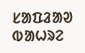ᱥᱟᱯᱲᱟᱣ
ᱵᱟᱦᱨᱮ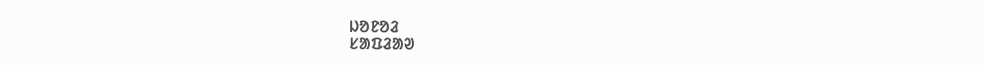ᱡᱚᱱᱚᱲ
ᱥᱟᱯᱲᱟᱣ